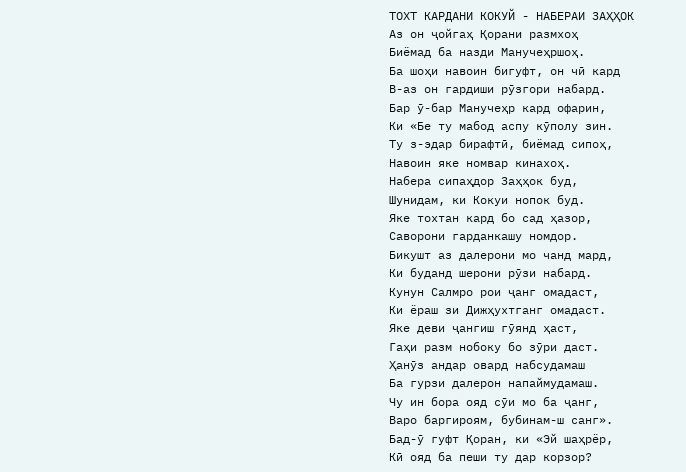ТОХТ КАРДАНИ КОКУЙ - НАБЕРАИ ЗАҲҲОК
Аз он ҷойгаҳ Қорани размхоҳ
Биёмад ба назди Манучеҳршоҳ.
Ба шоҳи навоин бигуфт, он чӣ кард
В-аз он гардиши рӯзгори набард.
Бар ӯ-бар Манучеҳр кард офарин,
Ки «Бе ту мабод аспу кӯполу зин.
Ту з-эдар бирафтӣ, биёмад сипоҳ,
Навоин яке номвар кинахоҳ.
Набера сипаҳдор Заҳҳок буд,
Шунидам, ки Кокуи нопок буд.
Яке тохтан кард бо сад ҳазор,
Саворони гарданкашу номдор.
Бикушт аз далерони мо чанд мард,
Ки буданд шерони рӯзи набард.
Кунун Салмро рои ҷанг омадаст,
Ки ёраш зи Дижҳухтганг омадаст.
Яке деви ҷангиш гӯянд ҳаст,
Гаҳи разм нобоку бо зӯри даст.
Ҳанӯз андар овард набсудамаш
Ба гурзи далерон напаймудамаш.
Чу ин бора ояд сӯи мо ба ҷанг,
Варо баргироям, бубинам-ш санг».
Бад-ӯ гуфт Қоран, ки «Эй шаҳрёр,
Кӣ ояд ба пеши ту дар корзор?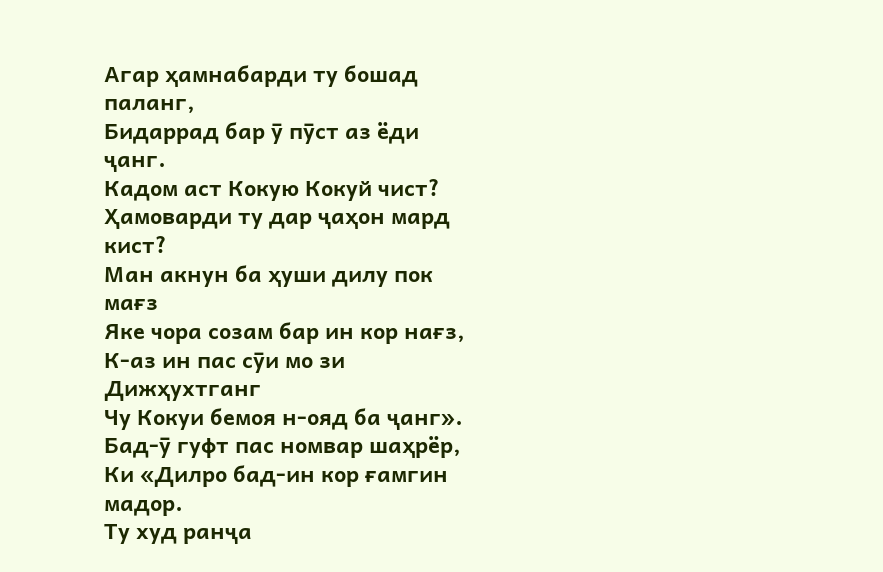Агар ҳамнабарди ту бошад паланг,
Бидаррад бар ӯ пӯст аз ёди ҷанг.
Кадом аст Кокую Кокуй чист?
Ҳамоварди ту дар ҷаҳон мард кист?
Ман акнун ба ҳуши дилу пок мағз
Яке чора созам бар ин кор нағз,
К-аз ин пас сӯи мо зи Дижҳухтганг
Чу Кокуи бемоя н-ояд ба ҷанг».
Бад-ӯ гуфт пас номвар шаҳрёр,
Ки «Дилро бад-ин кор ғамгин мадор.
Ту худ ранҷа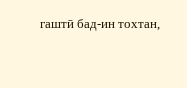гаштӣ бад-ин тохтан,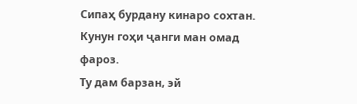Сипаҳ бурдану кинаро сохтан.
Кунун гоҳи ҷанги ман омад фароз.
Ту дам барзан, эй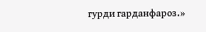гурди гарданфароз.»